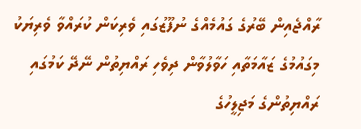ރާއްޖެއިން ބޭރުގެ ގައުމެއްގެ ނުފޫޒުގައި ވެރިކަން ކުރައްވާ ވެރިޔަކު މިގައުމުގެ ޒައާމަތާއި ހަވާލުވާން ދިވެހި ރައްޔިތުން ނޭދޭ ކަމުގައި ރައްޔިތުންގެ މަޖިލީހުގެ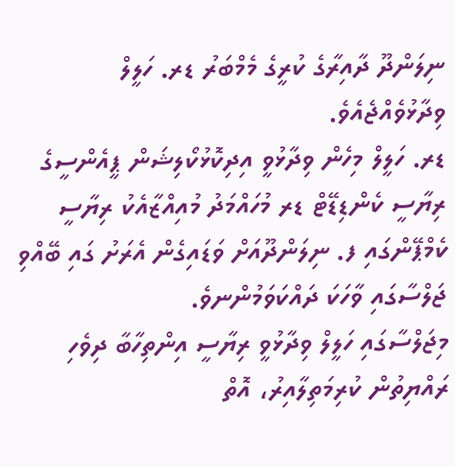ނިލަންދޫ ދާއިރާގެ ކުރީގެ މެމްބަރު ޑރ. ހަލީލް ވިދާޅުވެއްޖެއެވެ.
ޑރ. ހަލީލް މިހެން ވިދާޅުވީ އިދިކޮޅުކޯލިޝަން ޕީއެންސީގެ ރިޔާސީ ކެންޑިޑޭޓް ޑރ މުހައްމަދު މުއިއްޒާއެކު ރިޔާސީ ކެމްޕޭންގައި ފ. ނިލަންދޫއަށް ވަޑައިގެން އެރަށު ގައި ބޭއްވި ޖަލްސާގައި ވާހަކަ ދައްކަވަމުންނވެ.
މިޖަލްސާގައި ހަލީލް ވިދާޅުވީ ރިޔާސީ އިންތިހާބާ ދިވެހި ރައްޔިތުން ކުރިމަތިލާއިރު، އޮތް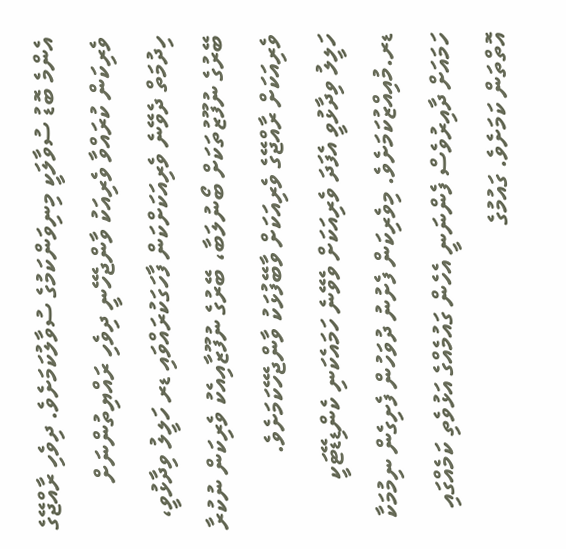އެންމެ ބޮޑު ސުވާލަކީ މިނިވަންކަމުގެ ސުވާލުކަމަށެވެ. ދިވެހި ރާއްޖޭގެ ވެރިކަން ކުރައްވާ ވެރިއަކު ވާންޖެހޭނީ ދިވެހި ރައްޔިތުންނަށް ހިދުމަތް ދެވޭނެ ވެރިއަކަށްކަން ފާހަގަކުރައްވައި ޑރ ހަލީލު ވިދާޅުވީ، ބޭރުގެ ނުފޫޒުތަކަށް ބޯނުލަބާ، ބޭރުގެ ނުފޫޒާއިއެކު ވެރިކަން ނުކުރާ ވެރިއަކަށް ރާއްޖޭގެ ވެރިއަކަށް ވާބޭފުޅަކު ވާންޖެހޭކަމަށެވެ.
ހަލީލު ވިދާޅުވީ އެފަދަ ވެރިއަކަށް ވެވޭނެ ހަމައެކަނި ކެންޑިޑޭޓަކީ ޑރ.މުއިއްޒުކަމަށެވެ. މިވެރިކަން ފެށުނު ދުވަހުން ފެށިގެން ނިމުމަކާ ހަމައަށް ދާއިރުވެސް ފެންނަނީ އެހެން ގައުމެއްގެ އަޅުވެތި ކަމެއްގައި އޮތްތަން ކަމަށެވެ. ގައުމުގެ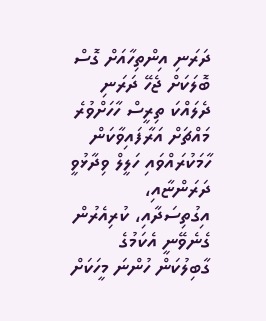ދަރަނި އިންތިހާއަށް ގޮސް ބޮލަކަށް ޖެހޭ ދަރަނި ދެލައްކަ ތިރީސް ހާހަށްވުރެ މައްޗަށް އަރާފައިވާކަން ހާމަކުރައްވައި ހަލީލް ވިދާޅުވީ ދަރަންޏާއި، އިގުތިސަދާއި، ކުރިއެރުން ގެނެވޭނީ އެކަމުގެ ގާބިލުކަން ހުންނަ މީހަކަށް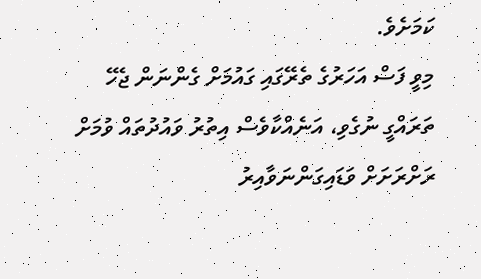ކަމަށެވެ.
މިވީ ފަސް އަހަރުގެ ތެރޭގައި ގައުމަށް ގެންނަން ޖެހޭ ތަރައްގީ ނުގެވި، އަނެއްކާވެސް އިތުރު ވައުދުތައް ވުމަށް ރަށްރަށަށް ވަޑައިގަންނަވާއިރު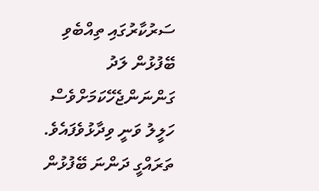ސަރުކާރުގައި ތިއްބެވި ބޭފުޅުން ލަދު ގަންނަންޖެހޭކަމަށްވެސް ހަލީލު ވަނީ ވިދާޅުވެފައެވެ. ތަރައްގީ ދަންނަ ބޭފުޅުން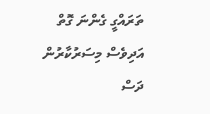ތަރައްގީ ގެންނަ ގޮތް އަދިވެސް މިސަރުކާރުން ދަސް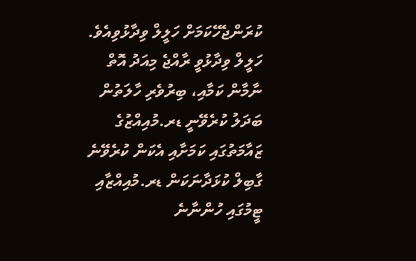ކުރަންޖެހޭކަމަށް ހަލީލް ވިދާޅުވިއެވެ.
ހަލީލް ވިދާޅުވީ ރާއްޖެ މިއަދު އޮތް ނާމާން ކަމާއި، ބިރުވެރި ހާލަތުން ބަދަލު ކުރެވޭނީ ޑރ.މުއިއްޒުގެ ޒައާމަތުގައި ކަމަށާއި އެކަން ކުރެވޭނެ ގާބިލް ކުޅަދާނަކަން ޑރ.މުއިއްޒާއި ޓީމުގައި ހުންނާނެ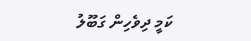ކަމީ ދިވެހިން ގަބޫލު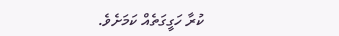ކުރާ ހަގީގަތެއް ކަމަށެވެ.